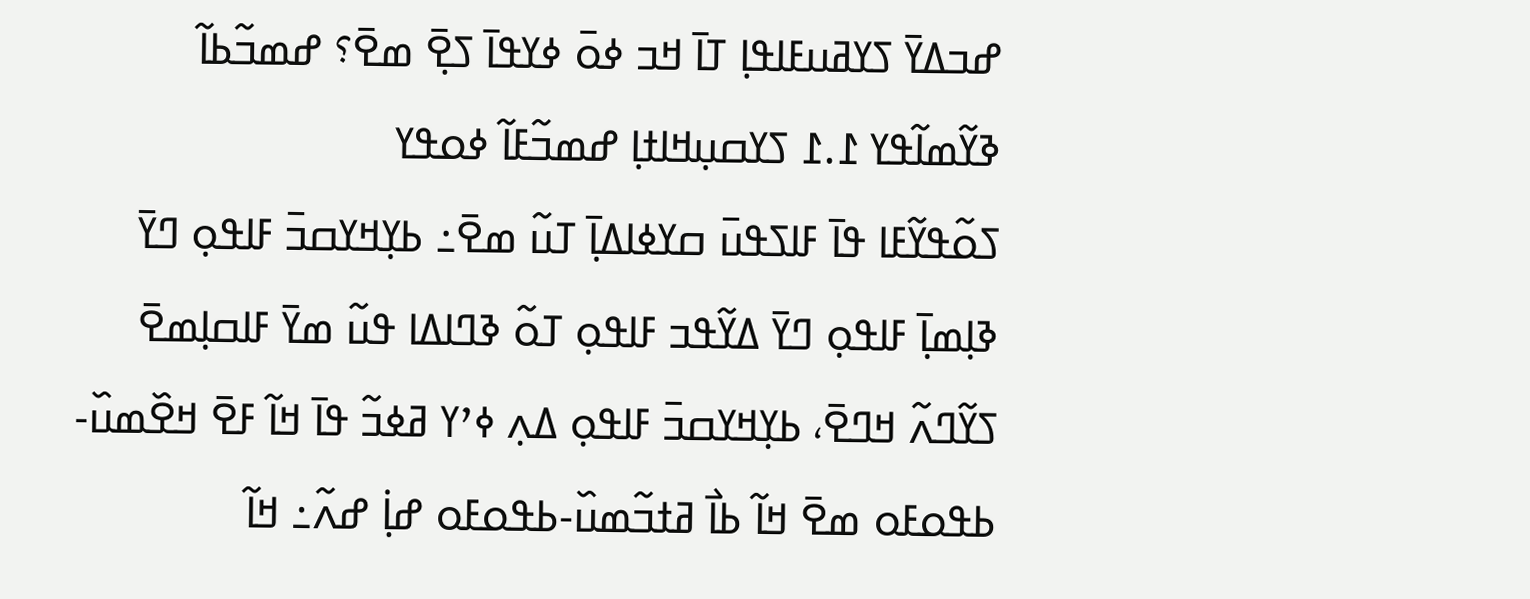ߝߏߡߌ߫ ߖߌߥߎߓߊߟߊ߲ ߠߊ߫ ߞߏ ߦߋ߫ ߦߌߟߊ߫ ߖߐ߲߫ ߘߐ߫؟ ߝߘߏ߬ߕߊ߬ ߢߌ߬ߘߊ߬ߟߌ ߁.߁ ߖߌߛߎ߲ߞߊߙߊ߲ ߝߘߏ߬ߓߊ߬ ߦߋߟߌ
ߖߋ߬ߟߌ߬ߓߊ ߟߊ߫ ߓߊߖߟߎ߫ ߛߌߦߊߡߊ߲߫ ߠߎ߬ ߘߐ߫߸ ߕߌ߲ߞߌߛߏ߫ ߓߊߟߋ߲ ߣߌ߫ ߢߊ߲ߘߊ߲߫ ߓߊߟߋ߲ ߣߌ߫ ߡߌ߬ߟߏ ߓߊߟߋ߲ ߠߋ߬ ߢߣߊߡߊ ߟߎ߬ ߘߌ߫ ߓߊߛߊ߲ߘߐ߫ ߖߌ߬ߣߍ߬ ߞߣߐ߫، ߕߌ߲ߞߌߛߏ߫ ߓߊߟߋ߲ ߡߍ߲ ߦߴߌ ߥߦߏ߬ ߟߊ߫ ߞߊ߬ ߓߐ߫ ߞߐ߰ߘߎ߰-ߕߟߋߓߋ ߘߐ߫ ߞߊ߬ ߕߊ߯ ߥߙߏ߬ߘߎ߰-ߕߟߋߓߋ ߝߊ߲߭ ߝߍ߬߸ ߞߊ߬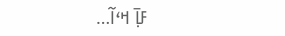ߓߊ߲߫ ߞߵߊ߬…